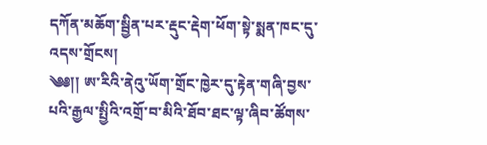དཀོན་མཆོག་སྦྱིན་པར་རྡུང་རྡེག་ཕོག་སྟེ་སྨན་ཁང་དུ་འདས་གྲོངས།
༄༅།། ཨ་རིའི་ནེའུ་ཡོག་གྲོང་ཁྱེར་དུ་རྟེན་གཞི་བྱས་པའི་རྒྱལ་སྤྱིའི་འགྲོ་བ་མིའི་ཐོབ་ཐང་ལྟ་ཞིབ་ཚོགས་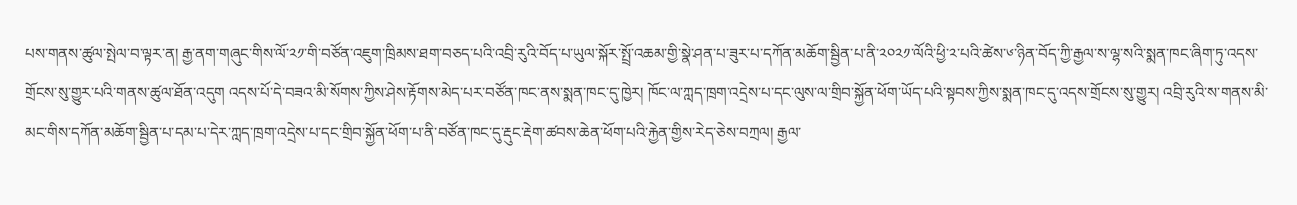པས་གནས་ཚུལ་སྤེལ་བ་ལྟར་ན། རྒྱ་ནག་གཞུང་གིས་ལོ་༢༡་གི་བཙོན་འཇུག་ཁྲིམས་ཐག་བཅད་པའི་འབྲི་རུའི་བོད་པ་ཡུལ་སྐོར་སྤྲོ་འཆམ་གྱི་སྣེ་ཤན་པ་ཟུར་པ་དཀོན་མཆོག་སྦྱིན་པ་ནི་༢༠༢༡་ལོའི་ཕྱི་༢་པའི་ཚེས་༦་ཉིན་བོད་ཀྱི་རྒྱལ་ས་ལྷ་སའི་སྨན་ཁང་ཞིག་ཏུ་འདས་གྲོངས་སུ་གྱུར་པའི་གནས་ཚུལ་ཐོན་འདུག འདས་པོ་དེ་བཟའ་མི་སོགས་ཀྱིས་ཤེས་རྟོགས་མེད་པར་བཙོན་ཁང་ནས་སྨན་ཁང་དུ་ཁྱེར། ཁོང་ལ་ཀླད་ཁྲག་འདྲེས་པ་དང་ལུས་ལ་གྲིབ་སྐྱོན་ཕོག་ཡོད་པའི་སྟབས་ཀྱིས་སྨན་ཁང་དུ་འདས་གྲོངས་སུ་གྱུར། འབྲི་རུའི་ས་གནས་མི་མང་གིས་དཀོན་མཆོག་སྦྱིན་པ་དམ་པ་དེར་ཀླད་ཁྲག་འདྲེས་པ་དང་གྲིབ་སྐྱོན་ཕོག་པ་ནི་བཙོན་ཁང་དུ་རྡུང་རྡེག་ཚབས་ཆེན་ཕོག་པའི་རྐྱེན་གྱིས་རེད་ཅེས་བཀྲལ། རྒྱལ་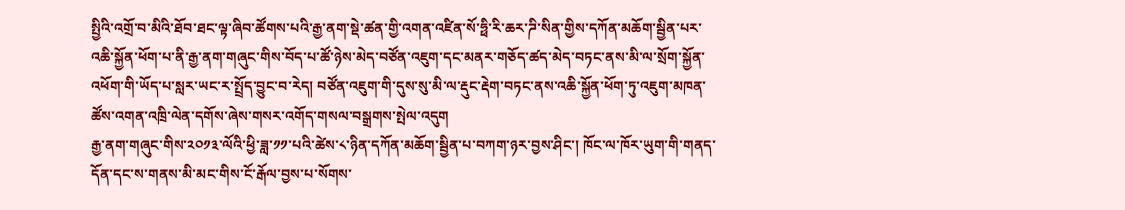སྤྱིའི་འགྲོ་བ་མིའི་ཐོབ་ཐང་ལྟ་ཞིབ་ཚོགས་པའི་རྒྱ་ནག་སྡེ་ཚན་གྱི་འགན་འཛིན་སོ་ཧྥི་རི་ཆར་ཌི་སིན་གྱིས་དཀོན་མཆོག་སྦྱིན་པར་འཆི་སྐྱོན་ཕོག་པ་ནི་རྒྱ་ནག་གཞུང་གིས་བོད་པ་ཚོ་ཉེས་མེད་བཙོན་འཇུག་དང་མནར་གཅོད་ཚད་མེད་བཏང་ནས་མི་ལ་སྲོག་སྐྱོན་འཕོག་གི་ཡོད་པ་སླར་ཡང་ར་སྤྲོད་བྱུང་བ་རེད། བཙོན་འཇུག་གི་དུས་སུ་མི་ལ་རྡུང་རྡེག་བཏང་ནས་འཆི་སྐྱོན་ཕོག་ཏུ་འཇུག་མཁན་ཚོས་འགན་འཁྲི་ལེན་དགོས་ཞེས་གསར་འགོད་གསལ་བསྒྲགས་སྤེལ་འདུག
རྒྱ་ནག་གཞུང་གིས་༢༠༡༣་ལོའི་ཕྱི་ཟླ་༡༡་པའི་ཚེས་༨་ཉིན་དཀོན་མཆོག་སྦྱིན་པ་བཀག་ཉར་བྱས་ཤིང་། ཁོང་ལ་ཁོར་ཡུག་གི་གནད་དོན་དང་ས་གནས་མི་མང་གིས་ངོ་རྒོལ་བྱས་པ་སོགས་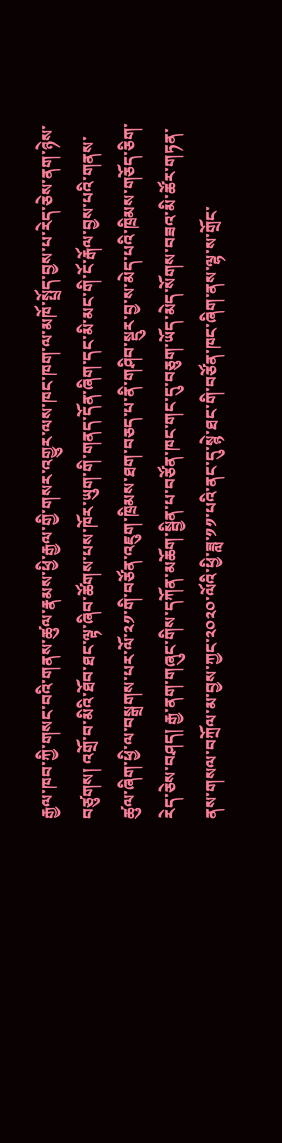རྒྱལ་ཁབ་ཀྱི་གསང་བའི་གནས་ཚུལ་རྣམས་ཕྱི་རྒྱལ་གྱི་གསར་འགྱུར་ལས་ཁང་ཁག་ལ་མཁོ་སྤྲོད་བྱས་པ་རེད་ཅེས་ནག་ཉེས་བཙུགས། འགྲོ་བ་མིའི་ཐོབ་ཐང་ལྟ་ཞིབ་ཚོགས་པས་ཁོར་ཡུག་གི་གནད་དོན་ཞིག་དང་མི་མང་གི་ངོ་རྒོལ་བྱས་པའི་གནས་ཚུལ་ཞིག་ཕྱི་ལ་བསྒྲགས་པར་ལོ་༢༡་གི་བཙོན་འཇུག་ཁྲིམས་ཐག་བཅད་པ་ནི་གཤིབ་སྡུར་བྱ་ས་མེད་པའི་ཁྲིམས་གཅོད་ཅིག་རེད་ཅེས་བཤད། རྒྱ་ནག་གཞུང་གིས་དཀོན་མཆོག་སྦྱིན་པ་བཙོན་ཁང་གང་དུ་བཅུག་ཡོད་མེད་སོགས་བཟའ་མི་ཚོར་གཏན་ནས་གསལ་བཀྲོལ་མ་བྱས་ཀྱང་༢༠༢༠་ལོའི་ཕྱི་ཟླ་༡༡་པའི་ནང་དུ་སྙེ་ཐང་གི་བཙོན་ཁང་ཞིག་ནས་ལྷ་ས་གྲོང་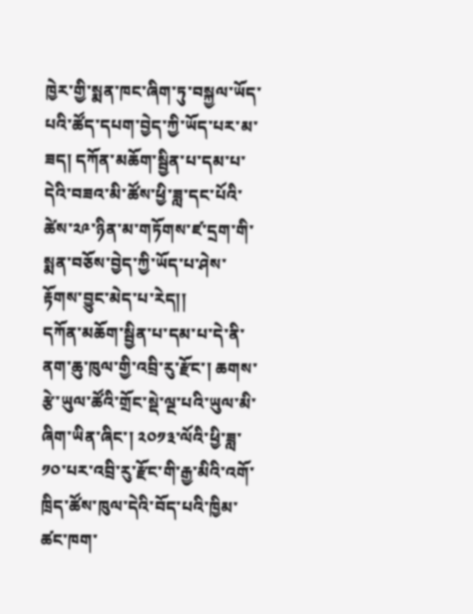ཁྱེར་གྱི་སྨན་ཁང་ཞིག་ཏུ་བསྐྱལ་ཡོད་པའི་ཚོད་དཔག་བྱེད་ཀྱི་ཡོད་པར་མ་ཟད། དཀོན་མཆོག་སྦྱིན་པ་དམ་པ་དེའི་བཟའ་མི་ཚོས་ཕྱི་ཟླ་དང་པོའི་ཚེས་༢༩་ཉིན་མ་གཏོགས་ཛ་དྲག་གི་སྨན་བཅོས་བྱེད་ཀྱི་ཡོད་པ་ཤེས་རྟོགས་བྱུང་མེད་པ་རེད།།
དཀོན་མཆོག་སྦྱིན་པ་དམ་པ་དེ་ནི་ནག་ཆུ་ཁུལ་གྱི་འབྲི་རུ་རྫོང་། ཆགས་རྩེ་ཡུལ་ཚོའི་གྲོང་སྡེ་ལྔ་པའི་ཡུལ་མི་ཞིག་ཡིན་ཞིང་། ༢༠༡༣་ལོའི་ཕྱི་ཟླ་༡༠་པར་འབྲི་རུ་རྫོང་གི་རྒྱ་མིའི་འགོ་ཁྲིད་ཚོས་ཁུལ་དེའི་བོད་པའི་ཁྱིམ་ཚང་ཁག་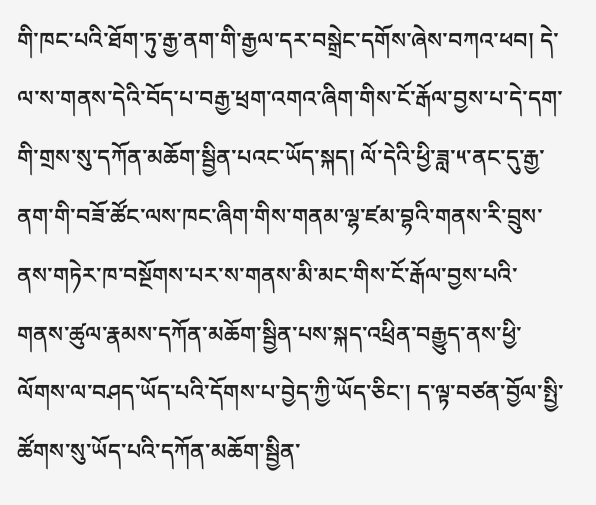གི་ཁང་པའི་ཐོག་ཏུ་རྒྱ་ནག་གི་རྒྱལ་དར་བསྒྲེང་དགོས་ཞེས་བཀའ་ཕབ། དེ་ལ་ས་གནས་དེའི་བོད་པ་བརྒྱ་ཕྲག་འགའ་ཞིག་གིས་ངོ་རྒོལ་བྱས་པ་དེ་དག་གི་གྲས་སུ་དཀོན་མཆོག་སྦྱིན་པའང་ཡོད་སྐད། ལོ་དེའི་ཕྱི་ཟླ་༥་ནང་དུ་རྒྱ་ནག་གི་བཟོ་ཚོང་ལས་ཁང་ཞིག་གིས་གནམ་ལྷ་ཛམ་བྷའི་གནས་རི་བྲུས་ནས་གཏེར་ཁ་བསྔོགས་པར་ས་གནས་མི་མང་གིས་ངོ་རྒོལ་བྱས་པའི་གནས་ཚུལ་རྣམས་དཀོན་མཆོག་སྦྱིན་པས་སྐད་འཕྲིན་བརྒྱུད་ནས་ཕྱི་ལོགས་ལ་བཤད་ཡོད་པའི་དོགས་པ་བྱེད་ཀྱི་ཡོད་ཅིང་། ད་ལྟ་བཙན་བྱོལ་སྤྱི་ཚོགས་སུ་ཡོད་པའི་དཀོན་མཆོག་སྦྱིན་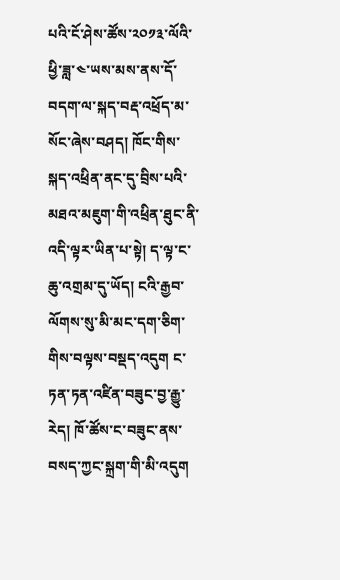པའི་ངོ་ཤེས་ཚོས་༢༠༡༣་ལོའི་ཕྱི་ཟླ་༤་ཡས་མས་ནས་དོ་བདག་ལ་སྐད་བརྡ་འཕྲོད་མ་སོང་ཞེས་བཤད། ཁོང་གིས་སྐད་འཕྲིན་ནང་དུ་བྲིས་པའི་མཐའ་མཇུག་གི་འཕྲིན་ཐུང་ནི་འདི་ལྟར་ཡིན་པ་སྟེ། ད་ལྟ་ང་ཆུ་འགྲམ་དུ་ཡོད། ངའི་རྒྱབ་ལོགས་སུ་མི་མང་དག་ཅིག་གིས་བལྟས་བསྡད་འདུག ང་ཏན་ཏན་འཛིན་བཟུང་བྱ་རྒྱུ་རེད། ཁོ་ཚོས་ང་བཟུང་ནས་བསད་ཀྱང་སྐྲག་གི་མི་འདུག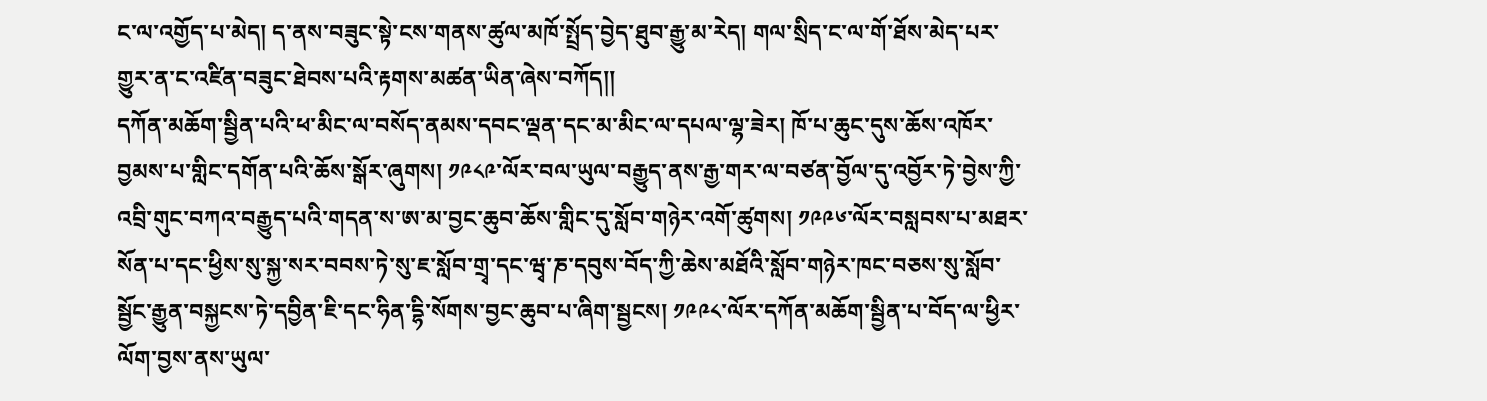ང་ལ་འགྱོད་པ་མེད། ད་ནས་བཟུང་སྟེ་ངས་གནས་ཚུལ་མཁོ་སྤྲོད་བྱེད་ཐུབ་རྒྱུ་མ་རེད། གལ་སྲིད་ང་ལ་གོ་ཐོས་མེད་པར་གྱུར་ན་ང་འཛིན་བཟུང་ཐེབས་པའི་རྟགས་མཚན་ཡིན་ཞེས་བཀོད།།
དཀོན་མཆོག་སྦྱིན་པའི་ཕ་མིང་ལ་བསོད་ནམས་དབང་ལྡན་དང་མ་མིང་ལ་དཔལ་ལྷ་ཟེར། ཁོ་པ་ཆུང་དུས་ཆོས་འཁོར་བྱམས་པ་གླིང་དགོན་པའི་ཆོས་སྒོར་ཞུགས། ༡༩༨༩་ལོར་བལ་ཡུལ་བརྒྱུད་ནས་རྒྱ་གར་ལ་བཙན་བྱོལ་དུ་འབྱོར་ཏེ་བྱེས་ཀྱི་འབྲི་གུང་བཀའ་བརྒྱུད་པའི་གདན་ས་ཨ་མ་བྱང་ཆུབ་ཆོས་གླིང་དུ་སློབ་གཉེར་འགོ་ཚུགས། ༡༩༩༦་ལོར་བསླབས་པ་མཐར་སོན་པ་དང་ཕྱིས་སུ་སྐྱ་སར་བབས་ཏེ་སུ་ཇ་སློབ་གྲྭ་དང་ཝྭ་ཎ་དབུས་བོད་ཀྱི་ཆེས་མཐོའི་སློབ་གཉེར་ཁང་བཅས་སུ་སློབ་སྦྱོང་རྒྱུན་བསྐྱངས་ཏེ་དབྱིན་ཇི་དང་ཧིན་དྷི་སོགས་བྱང་ཆུབ་པ་ཞིག་སྦྱངས། ༡༩༩༨་ལོར་དཀོན་མཆོག་སྦྱིན་པ་བོད་ལ་ཕྱིར་ལོག་བྱས་ནས་ཡུལ་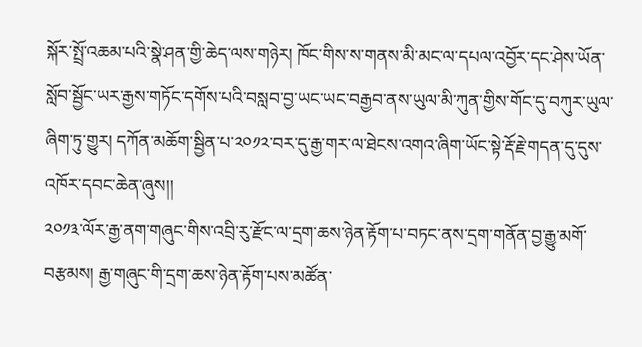སྐོར་སྤྲོ་འཆམ་པའི་སྣེ་ཤན་གྱི་ཆེད་ལས་གཉེར། ཁོང་གིས་ས་གནས་མི་མང་ལ་དཔལ་འབྱོར་དང་ཤེས་ཡོན་སློབ་སྦྱོང་ཡར་རྒྱས་གཏོང་དགོས་པའི་བསླབ་བྱ་ཡང་ཡང་བརྒྱབ་ནས་ཡུལ་མི་ཀུན་གྱིས་གོང་དུ་བཀུར་ཡུལ་ཞིག་ཏུ་གྱུར། དཀོན་མཆོག་སྦྱིན་པ་༢༠༡༢་བར་དུ་རྒྱ་གར་ལ་ཐེངས་འགའ་ཞིག་ཡོང་སྟེ་རྡོ་རྗེ་གདན་དུ་དུས་འཁོར་དབང་ཆེན་ཞུས།།
༢༠༡༣་ལོར་རྒྱ་ནག་གཞུང་གིས་འབྲི་རུ་རྫོང་ལ་དྲག་ཆས་ཉེན་རྟོག་པ་བཏང་ནས་དྲག་གནོན་བྱ་རྒྱུ་མགོ་བརྩམས། རྒྱ་གཞུང་གི་དྲག་ཆས་ཉེན་རྟོག་པས་མཚོན་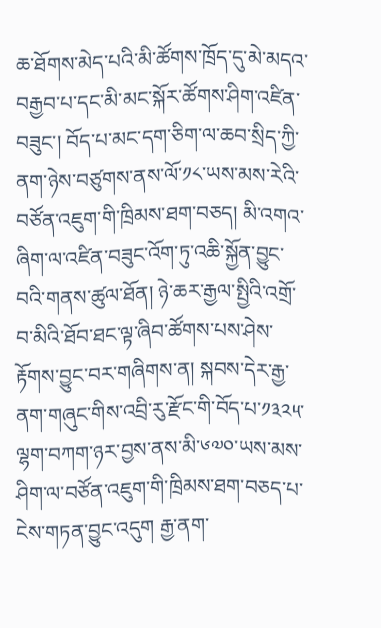ཆ་ཐོགས་མེད་པའི་མི་ཚོགས་ཁྲོད་དུ་མེ་མདའ་བརྒྱབ་པ་དང་མི་མང་སྐོར་ཚོགས་ཤིག་འཛིན་བཟུང་། བོད་པ་མང་དག་ཅིག་ལ་ཆབ་སྲིད་ཀྱི་ནག་ཉེས་བཙུགས་ནས་ལོ་༡༨་ཡས་མས་རེའི་བཙོན་འཇུག་གི་ཁྲིམས་ཐག་བཅད། མི་འགའ་ཞིག་ལ་འཛིན་བཟུང་འོག་ཏུ་འཆི་སྐྱོན་བྱུང་བའི་གནས་ཚུལ་ཐོན། ཉེ་ཆར་རྒྱལ་སྤྱིའི་འགྲོ་བ་མིའི་ཐོབ་ཐང་ལྟ་ཞིབ་ཚོགས་པས་ཤེས་རྟོགས་བྱུང་བར་གཞིགས་ན། སྐབས་དེར་རྒྱ་ནག་གཞུང་གིས་འབྲི་རུ་རྫོང་གི་བོད་པ་༡༣༢༥་ལྷག་བཀག་ཉར་བྱས་ནས་མི་༦༧༠་ཡས་མས་ཤིག་ལ་བཙོན་འཇུག་གི་ཁྲིམས་ཐག་བཅད་པ་ངེས་གཏན་བྱུང་འདུག རྒྱ་ནག་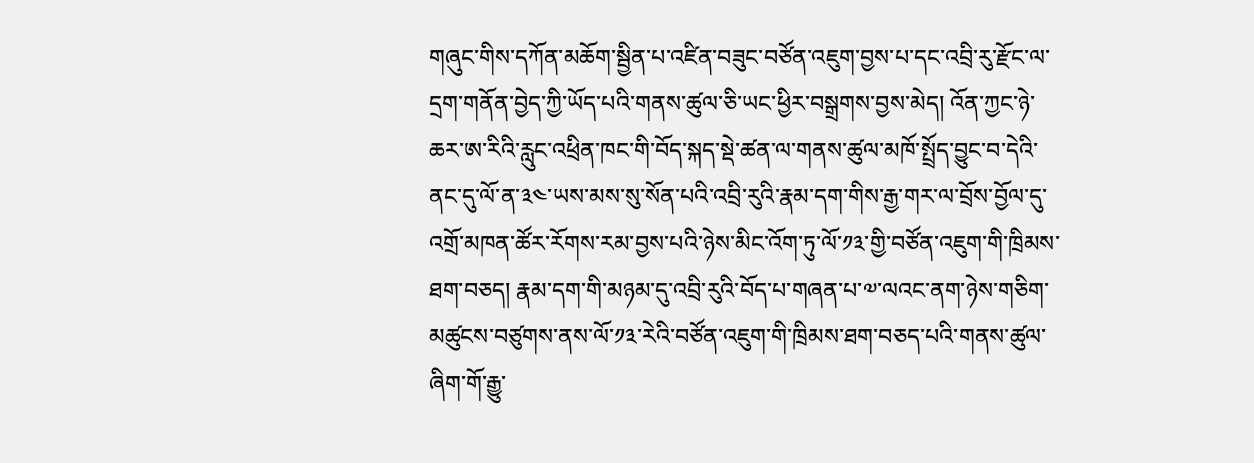གཞུང་གིས་དཀོན་མཆོག་སྦྱིན་པ་འཛིན་བཟུང་བཙོན་འཇུག་བྱས་པ་དང་འབྲི་རུ་རྫོང་ལ་དྲག་གནོན་བྱེད་ཀྱི་ཡོད་པའི་གནས་ཚུལ་ཅི་ཡང་ཕྱིར་བསྒྲགས་བྱས་མེད། འོན་ཀྱང་ཉེ་ཆར་ཨ་རིའི་རླུང་འཕྲིན་ཁང་གི་བོད་སྐད་སྡེ་ཚན་ལ་གནས་ཚུལ་མཁོ་སྤྲོད་བྱུང་བ་དེའི་ནང་དུ་ལོ་ན་༣༤་ཡས་མས་སུ་སོན་པའི་འབྲི་རུའི་རྣམ་དག་གིས་རྒྱ་གར་ལ་བྲོས་བྱོལ་དུ་འགྲོ་མཁན་ཚོར་རོགས་རམ་བྱས་པའི་ཉེས་མིང་འོག་ཏུ་ལོ་༡༣་གྱི་བཙོན་འཇུག་གི་ཁྲིམས་ཐག་བཅད། རྣམ་དག་གི་མཉམ་དུ་འབྲི་རུའི་བོད་པ་གཞན་པ་༧་ལའང་ནག་ཉེས་གཅིག་མཚུངས་བཙུགས་ནས་ལོ་༡༣་རེའི་བཙོན་འཇུག་གི་ཁྲིམས་ཐག་བཅད་པའི་གནས་ཚུལ་ཞིག་གོ་རྒྱུ་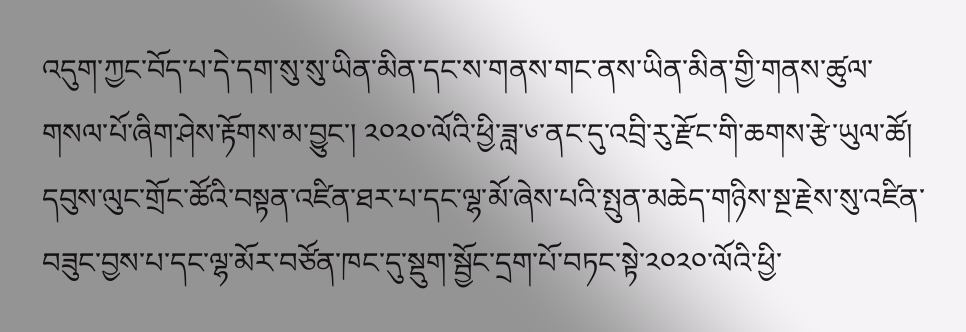འདུག་ཀྱང་བོད་པ་དེ་དག་སུ་སུ་ཡིན་མིན་དང་ས་གནས་གང་ནས་ཡིན་མིན་གྱི་གནས་ཚུལ་གསལ་པོ་ཞིག་ཤེས་རྟོགས་མ་བྱུང་། ༢༠༢༠་ལོའི་ཕྱི་ཟླ་༦་ནང་དུ་འབྲི་རུ་རྫོང་གི་ཆགས་རྩེ་ཡུལ་ཚོ། དབུས་ལུང་གྲོང་ཚོའི་བསྟན་འཛིན་ཐར་པ་དང་ལྷ་མོ་ཞེས་པའི་སྤུན་མཆེད་གཉིས་སྔ་རྗེས་སུ་འཛིན་བཟུང་བྱས་པ་དང་ལྷ་མོར་བཙོན་ཁང་དུ་སྡུག་སྦྱོང་དྲག་པོ་བཏང་སྟེ་༢༠༢༠་ལོའི་ཕྱི་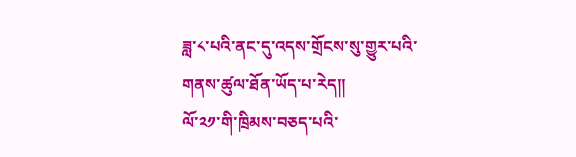ཟླ་༨་པའི་ནང་དུ་འདས་གྲོངས་སུ་གྱུར་པའི་གནས་ཚུལ་ཐོན་ཡོད་པ་རེད།།
ལོ་༢༡་གི་ཁྲིམས་བཅད་པའི་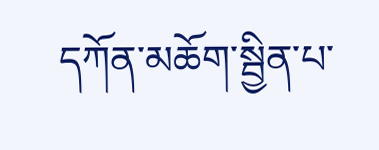དཀོན་མཆོག་སྦྱིན་པ་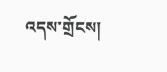འདས་གྲོངས།